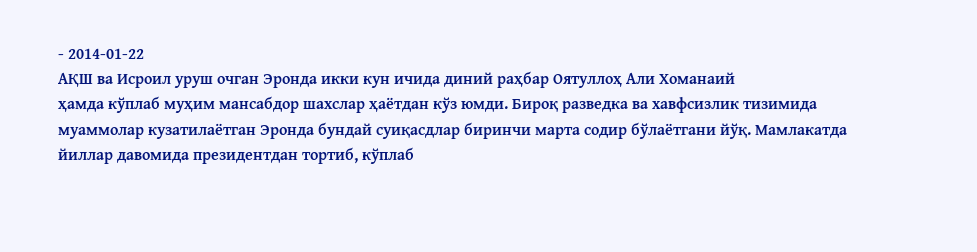- 2014-01-22
АҚШ ва Исроил уруш очган Эронда икки кун ичида диний раҳбар Оятуллоҳ Али Хоманаий
ҳамда кўплаб муҳим мансабдор шахслар ҳаётдан кўз юмди. Бироқ разведка ва хавфсизлик тизимида муаммолар кузатилаётган Эронда бундай суиқасдлар биринчи марта содир бўлаётгани йўқ. Мамлакатда йиллар давомида президентдан тортиб, кўплаб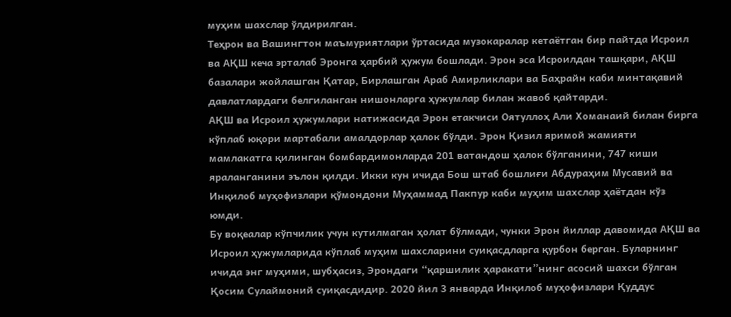муҳим шахслар ўлдирилган.
Теҳрон ва Вашингтон маъмуриятлари ўртасида музокаралар кетаётган бир пайтда Исроил ва АҚШ кеча эрталаб Эронга ҳарбий ҳужум бошлади. Эрон эса Исроилдан ташқари, АҚШ базалари жойлашган Қатар, Бирлашган Араб Амирликлари ва Баҳрайн каби минтақавий давлатлардаги белгиланган нишонларга ҳужумлар билан жавоб қайтарди.
АҚШ ва Исроил ҳужумлари натижасида Эрон етакчиси Оятуллоҳ Али Хоманаий билан бирга кўплаб юқори мартабали амалдорлар ҳалок бўлди. Эрон Қизил яримой жамияти мамлакатга қилинган бомбардимонларда 201 ватандош ҳалок бўлганини, 747 киши яраланганини эълон қилди. Икки кун ичида Бош штаб бошлиғи Абдураҳим Мусавий ва Инқилоб муҳофизлари қўмондони Муҳаммад Пакпур каби муҳим шахслар ҳаётдан кўз юмди.
Бу воқеалар кўпчилик учун кутилмаган ҳолат бўлмади, чунки Эрон йиллар давомида АҚШ ва Исроил ҳужумларида кўплаб муҳим шахсларини суиқасдларга қурбон берган. Буларнинг ичида энг муҳими, шубҳасиз, Эрондаги “қаршилик ҳаракати”нинг асосий шахси бўлган Қосим Сулаймоний суиқасдидир. 2020 йил 3 январда Инқилоб муҳофизлари Қуддус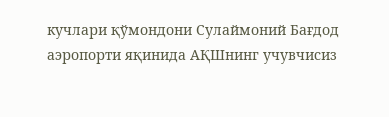кучлари қўмондони Сулаймоний Бағдод аэропорти яқинида АҚШнинг учувчисиз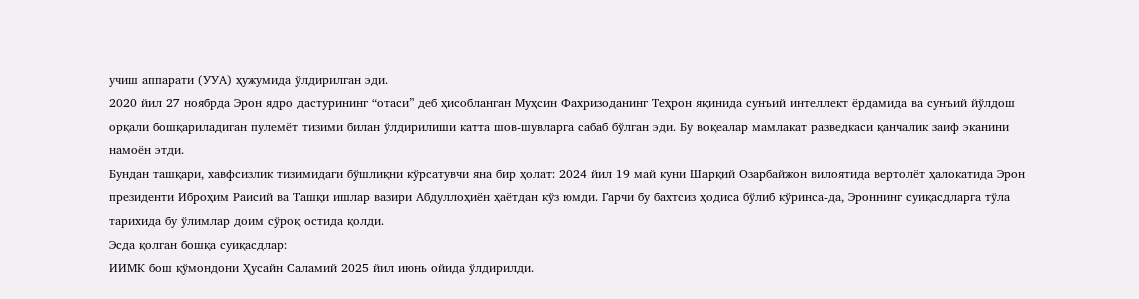учиш аппарати (УУА) ҳужумида ўлдирилган эди.
2020 йил 27 ноябрда Эрон ядро дастурининг “отаси” деб ҳисобланган Муҳсин Фахризоданинг Теҳрон яқинида сунъий интеллект ёрдамида ва сунъий йўлдош орқали бошқариладиган пулемёт тизими билан ўлдирилиши катта шов-шувларга сабаб бўлган эди. Бу воқеалар мамлакат разведкаси қанчалик заиф эканини намоён этди.
Бундан ташқари, хавфсизлик тизимидаги бўшлиқни кўрсатувчи яна бир ҳолат: 2024 йил 19 май куни Шарқий Озарбайжон вилоятида вертолёт ҳалокатида Эрон президенти Иброҳим Раисий ва Ташқи ишлар вазири Абдуллоҳиён ҳаётдан кўз юмди. Гарчи бу бахтсиз ҳодиса бўлиб кўринса-да, Эроннинг суиқасдларга тўла тарихида бу ўлимлар доим сўроқ остида қолди.
Эсда қолган бошқа суиқасдлар:
ИИМК бош қўмондони Ҳусайн Саламий 2025 йил июнь ойида ўлдирилди.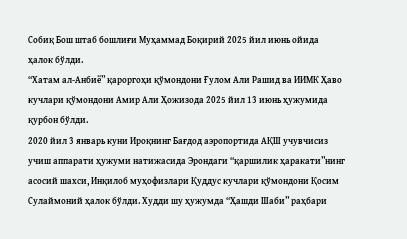Собиқ Бош штаб бошлиғи Муҳаммад Боқирий 2025 йил июнь ойида ҳалок бўлди.
“Хатам ал-Анбиё” қароргоҳи қўмондони Ғулом Али Рашид ва ИИМК Ҳаво кучлари қўмондони Амир Али Ҳожизода 2025 йил 13 июнь ҳужумида қурбон бўлди.
2020 йил 3 январь куни Ироқнинг Бағдод аэропортида АҚШ учувчисиз учиш аппарати ҳужуми натижасида Эрондаги “қаршилик ҳаракати”нинг асосий шахси, Инқилоб муҳофизлари Қуддус кучлари қўмондони Қосим Сулаймоний ҳалок бўлди. Худди шу ҳужумда “Ҳашди Шаби” раҳбари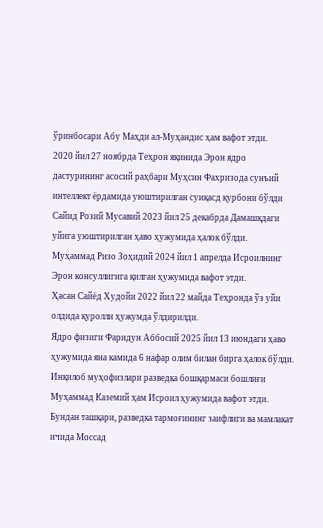ўринбосари Абу Маҳди ал-Муҳандис ҳам вафот этди.
2020 йил 27 ноябрда Теҳрон яқинида Эрон ядро дастурининг асосий раҳбари Муҳсин Фахризода сунъий интеллект ёрдамида уюштирилган суиқасд қурбони бўлди
Сайид Розий Мусавий 2023 йил 25 декабрда Дамашқдаги уйига уюштирилган ҳаво ҳужумида ҳалок бўлди.
Муҳаммад Ризо Зоҳидий 2024 йил 1 апрелда Исроилнинг Эрон консуллигига қилган ҳужумида вафот этди.
Ҳасан Сайёд Худойи 2022 йил 22 майда Теҳронда ўз уйи олдида қуролли ҳужумда ўлдирилди.
Ядро физиги Фаридун Аббосий 2025 йил 13 июндаги ҳаво ҳужумида яна камида 6 нафар олим билан бирга ҳалок бўлди.
Инқилоб муҳофизлари разведка бошқармаси бошлиғи Муҳаммад Каземий ҳам Исроил ҳужумида вафот этди.
Бундан ташқари, разведка тармоғининг заифлиги ва мамлакат ичида Моссад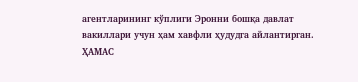агентларининг кўплиги Эронни бошқа давлат вакиллари учун ҳам хавфли ҳудудга айлантирган. ҲАМАС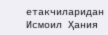етакчиларидан Исмоил Ҳания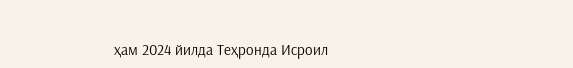ҳам 2024 йилда Теҳронда Исроил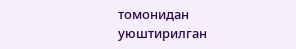томонидан уюштирилган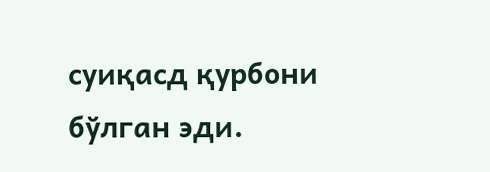суиқасд қурбони бўлган эди.